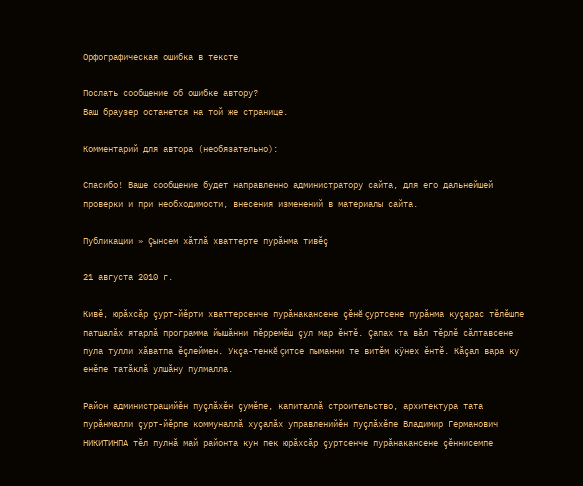Орфографическая ошибка в тексте

Послать сообщение об ошибке автору?
Ваш браузер останется на той же странице.

Комментарий для автора (необязательно):

Спасибо! Ваше сообщение будет направленно администратору сайта, для его дальнейшей проверки и при необходимости, внесения изменений в материалы сайта.

Публикации » Çынсем хăтлă хваттерте пурăнма тивĕç

21 августа 2010 г.

Кивĕ, юрăхсăр çурт-йĕрти хваттерсенче пурăнакансене çĕнĕ çуртсене пурăнма куçарас тĕлĕшпе патшалăх ятарлă программа йышăнни пĕрремĕш çул мар ĕнтĕ. Çапах та вăл тĕрлĕ сăлтавсене пула тулли хăватпа ĕçлеймен. Укçа-тенкĕ çитсе пыманни те витĕм кÿнех ĕнтĕ. Кăçал вара ку енĕпе татăклă улшăну пулмалла.

Район администрацийĕн пуçлăхĕн çумĕпе, капиталлă строительство, архитектура тата пурăнмалли çурт-йĕрпе коммуналлă хуçалăх управленийĕн пуçлăхĕпе Владимир Германович НИКИТИНПА тĕл пулнă май районта кун пек юрăхсăр çуртсенче пурăнакансене çĕннисемпе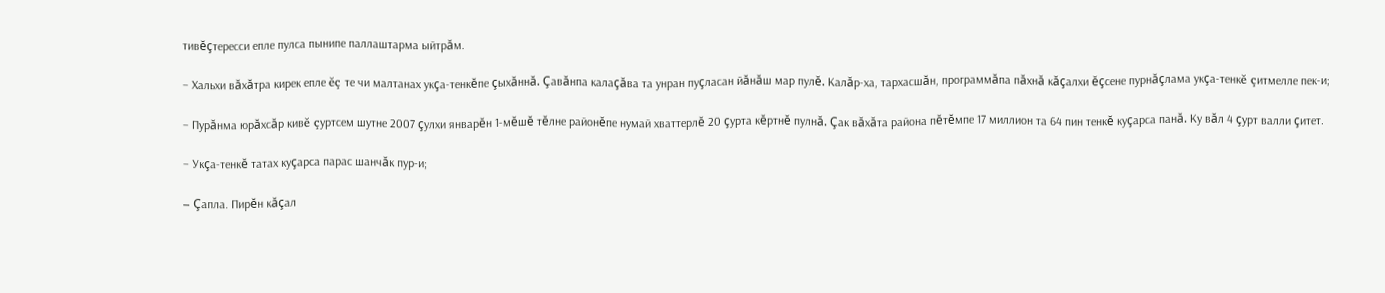тивĕçтересси епле пулса пынипе паллаштарма ыйтрăм.

– Хальхи вăхăтра кирек епле ĕç те чи малтанах укçа-тенкĕпе çыхăннă. Çавăнпа калаçăва та унран пуçласан йăнăш мар пулĕ. Калăр-ха, тархасшăн, программăпа пăхнă кăçалхи ĕçсене пурнăçлама укçа-тенкĕ çитмелле пек-и;

– Пурăнма юрăхсăр кивĕ çуртсем шутне 2007 çулхи январĕн 1-мĕшĕ тĕлне районĕпе нумай хваттерлĕ 20 çурта кĕртнĕ пулнă. Çак вăхăта района пĕтĕмпе 17 миллион та 64 пин тенкĕ куçарса панă. Ку вăл 4 çурт валли çитет.

– Укçа-тенкĕ татах куçарса парас шанчăк пур-и;

– Çапла. Пирĕн кăçал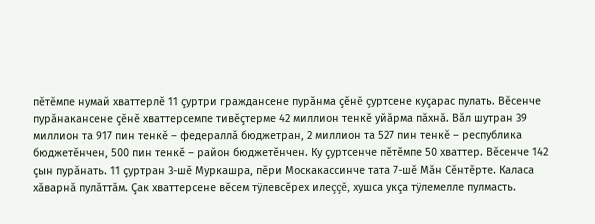пĕтĕмпе нумай хваттерлĕ 11 çуртри граждансене пурăнма çĕнĕ çуртсене куçарас пулать. Вĕсенче пурăнакансене çĕнĕ хваттерсемпе тивĕçтерме 42 миллион тенкĕ уйăрма пăхнă. Вăл шутран 39 миллион та 917 пин тенкĕ – федераллă бюджетран, 2 миллион та 527 пин тенкĕ – республика бюджетĕнчен, 500 пин тенкĕ – район бюджетĕнчен. Ку çуртсенче пĕтĕмпе 50 хваттер. Вĕсенче 142 çын пурăнать. 11 çуртран 3-шĕ Муркашра, пĕри Москакассинче тата 7-шĕ Мăн Сĕнтĕрте. Каласа хăварнă пулăттăм. Çак хваттерсене вĕсем тÿлевсĕрех илеççĕ, хушса укçа тÿлемелле пулмасть.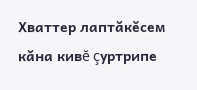Хваттер лаптăкĕсем кăна кивĕ çуртрипе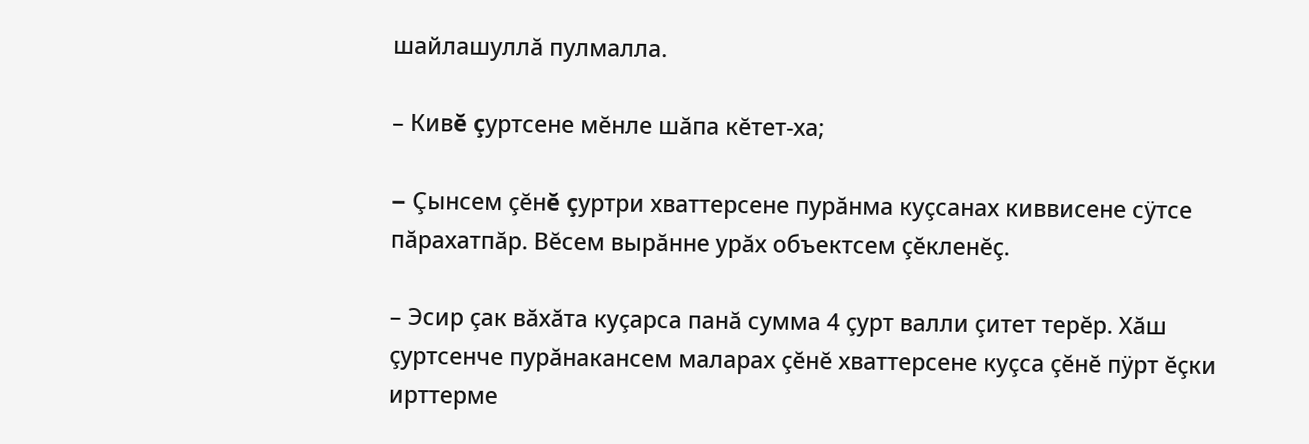шайлашуллă пулмалла.

– Кивĕ çуртсене мĕнле шăпа кĕтет-ха;

– Çынсем çĕнĕ çуртри хваттерсене пурăнма куçсанах киввисене сÿтсе пăрахатпăр. Вĕсем вырăнне урăх объектсем çĕкленĕç.

– Эсир çак вăхăта куçарса панă сумма 4 çурт валли çитет терĕр. Хăш çуртсенче пурăнакансем маларах çĕнĕ хваттерсене куçса çĕнĕ пÿрт ĕçки ирттерме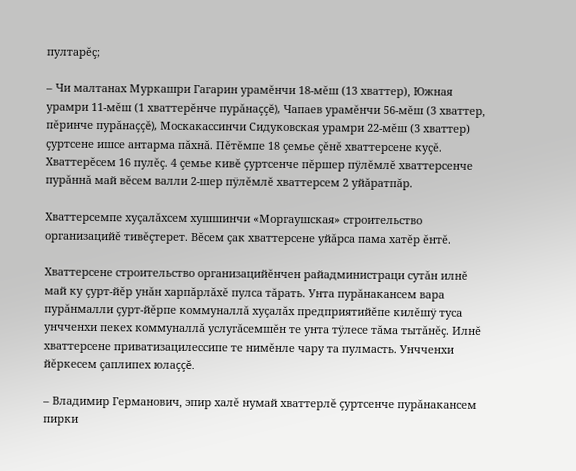пултарĕç;

– Чи малтанах Муркашри Гагарин урамĕнчи 18-мĕш (13 хваттер), Южная урамри 11-мĕш (1 хваттерĕнче пурăнаççĕ), Чапаев урамĕнчи 56-мĕш (3 хваттер, пĕринче пурăнаççĕ), Москакассинчи Сидуковская урамри 22-мĕш (3 хваттер) çуртсене ишсе антарма пăхнă. Пĕтĕмпе 18 çемье çĕнĕ хваттерсене куçĕ. Хваттерĕсем 16 пулĕç. 4 çемье кивĕ çуртсенче пĕршер пÿлĕмлĕ хваттерсенче пурăннă май вĕсем валли 2-шер пÿлĕмлĕ хваттерсем 2 уйăратпăр.

Хваттерсемпе хуçалăхсем хушшинчи «Моргаушская» строительство организацийĕ тивĕçтерет. Вĕсем çак хваттерсене уйăрса пама хатĕр ĕнтĕ.

Хваттерсене строительство организацийĕнчен райадминистраци сутăн илнĕ май ку çурт-йĕр унăн харпăрлăхĕ пулса тăрать. Унта пурăнакансем вара пурăнмалли çурт-йĕрпе коммуналлă хуçалăх предприятийĕпе килĕшÿ туса унчченхи пекех коммуналлă услугăсемшĕн те унта тÿлесе тăма тытăнĕç. Илнĕ хваттерсене приватизацилессипе те нимĕнле чару та пулмасть. Унчченхи йĕркесем çаплипех юлаççĕ.

– Владимир Германович, эпир халĕ нумай хваттерлĕ çуртсенче пурăнакансем пирки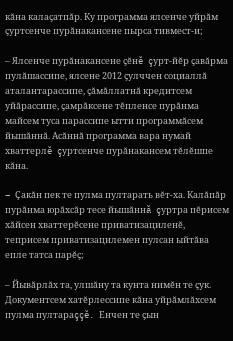кăна калаçатпăр. Ку программа ялсенче уйрăм çуртсенче пурăнакансене пырса тивмест-и;

– Ялсенче пурăнакансене çĕнĕ çурт-йĕр çавăрма пулăшассипе, ялсене 2012 çулччен социаллă аталантарассипе, çăмăллатнă кредитсем уйăрассипе, çамрăксене тĕпленсе пурăнма майсем туса парассипе ытти программăсем йышăннă. Асăннă программа вара нумай хваттерлĕ çуртсенче пурăнакансем тĕлĕшпе кăна.

– Çакăн пек те пулма пултарать вĕт-ха. Калăпăр пурăнма юрăхсăр тесе йышăннă çуртра пĕрисем хăйсен хваттерĕсене приватизациленĕ, теприсем приватизацилемен пулсан ыйтăва епле татса парĕç;

– Йывăрлăх та, улшăну та кунта нимĕн те çук. Документсем хатĕрлессипе кăна уйрăмлăхсем пулма пултараççĕ. Енчен те çын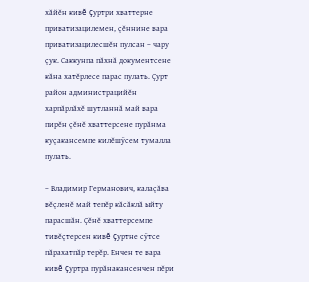хăйĕн кивĕ çуртри хваттерне приватизацилемен, çĕннине вара приватизацилесшĕн пулсан – чару çук. Саккунпа пăхнă документсене кăна хатĕрлесе парас пулать. Çурт район администрацийĕн харпăрлăхĕ шутланнă май вара пирĕн çĕнĕ хваттерсене пурăнма куçакансемпе килĕшÿсем тумалла пулать.

– Владимир Германович, калаçăва вĕçленĕ май тепĕр кăсăклă ыйту парасшăн. Çĕнĕ хваттерсемпе тивĕçтерсен кивĕ çуртне сÿтсе пăрахатпăр терĕр. Енчен те вара кивĕ çуртра пурăнакансенчен пĕри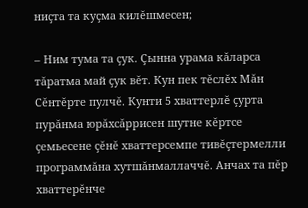ниçта та куçма килĕшмесен;

– Ним тума та çук. Çынна урама кăларса тăратма май çук вĕт. Кун пек тĕслĕх Мăн Сĕнтĕрте пулчĕ. Кунти 5 хваттерлĕ çурта пурăнма юрăхсăррисен шутне кĕртсе çемьесене çĕнĕ хваттерсемпе тивĕçтермелли программăна хутшăнмаллаччĕ. Анчах та пĕр хваттерĕнче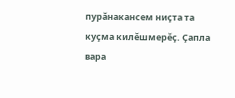пурăнакансем ниçта та куçма килĕшмерĕç. Çапла вара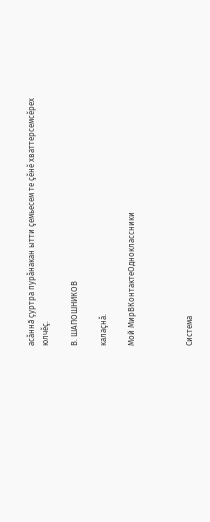асăннă çуртра пурăнакан ытти çемьесем те çĕнĕ хваттерсемсĕрех юлчĕç.

В. ШАПОШНИКОВ

калаçнă.

Мой МирВКонтактеОдноклассники



Система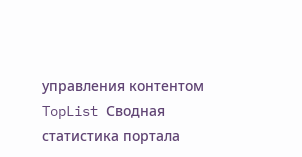управления контентом
TopList Сводная статистика портала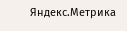Яндекс.Метрика